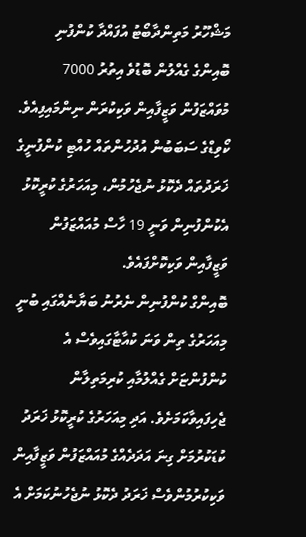މަޝްހޫރު މަތިންދާބޯޓު އުފައްދާ ކުންފުނި ބޮއިންގެ ގެއްލުން ބޮޑުވެ އިތުރު 7000 މުވައްޒަފުން ވަޒީފާއިން ވަކިކުރަން ނިންމައިފިއެވެ.
ކޯވިޑްގެ ސަބަބުން އުދުހުންތައް ހުއްޓި ކުންފުނީގެ ޚަރަދުތައް ދެކޮޅު ނުޖެހުމުން، މިއަހަރުގެ ކުރީކޮޅު އެކުންފުނިން ވަނީ 19 ހާސް މުއައްޒަފުން ވަޒީފާއިން ވަކިކޮށްފައެވެ.
ބޮއިންގް ކުންފުނިން ނެރުނު ބަޔާނެއްގައި ބުނީ މިއަހަރުގެ ތިން ވަނަ ކުއާޓާގައިވެސް އެ ކުންފުންޏަށް ގެއްލުމާއި ކުރިމަތިލާން ޖެހިފައިވާކަމަށެވެ. އަދި މިއަހަރުގެ ކުރީކޮޅު ޚަރަދު ކުޑަކުރުމަށް ގިނަ އަދަދެއްގެ މުއައްޒަފުން ވަޒީފާއިން ވަކިކުރުމުންވެސް ޚަރަދު ދެކޮޅު ނުޖެހުނުކަމަށް އެ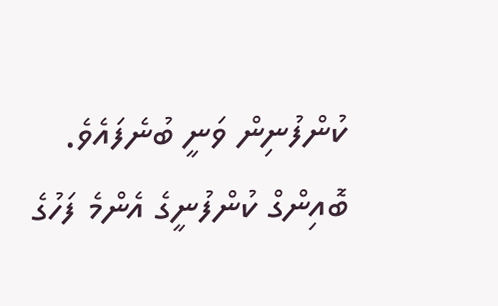ކުންފުނިން ވަނީ ބުނެފައެވެ.
ބޮއިންގް ކުންފުނީގެ އެންމެ ފަހުގެ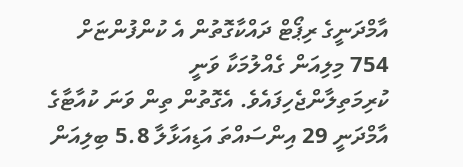އާމްދަނީގެ ރިޕޯޓް ދައްކާގޮތުން އެ ކުންފުންޏަށް 754 މިލިއަން ގެއްލުމަކާ ވަނީ ކުރިމަތިލާންޖެހިފައެވެ. އެގޮތުން ތިން ވަނަ ކުއާޓާގެ އާމްދަނީ 29 އިންސައްތަ އަޑިއަޅާލާ 5.8 ބިލިއަން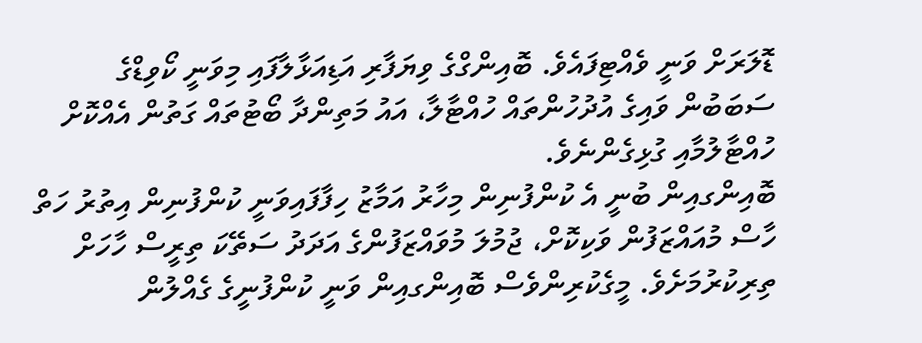ޑޮލަރަށް ވަނީ ވެއްޓިފައެވެ. ބޮއިންގްގެ ވިޔަފާރި އަޑިއަޅާލާފައި މިވަނީ ކޯވިޑްގެ ސަބަބުން ވައިގެ އުދުހުންތައް ހުއްޓާލާ، އައު މަތިންދާ ބޯޓުތައް ގަތުން އެއްކޮށް ހުއްޓާލުމާއި ގުޅިގެންނެވެ.
ބޮއިންގއިން ބުނީ އެ ކުންފުނިން މިހާރު އަމާޒު ހިފާފައިވަނީ ކުންފުނިން އިތުރު ހަތް ހާސް މުއައްޒަފުން ވަކިކޮށް، ޖުމުލަ މުވައްޒަފުންގެ އަދަދު ސަތޭކަ ތިރީސް ހާހަށް ތިރިކުރުމަށެވެ. މީގެކުރިންވެސް ބޮއިންގއިން ވަނީ ކުންފުނީގެ ގެއްލުން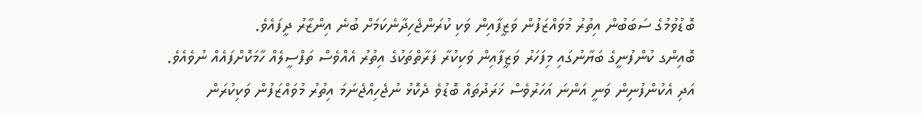ބޮޑުވުމުގެ ސަބަބުން އިތުރު މުވައްޒަފުން ވަޒީފާއިން ވަކި ކުރަންޖެހިދާނެކަމަށް ބުނެ އިންޒާރު ދީފައެވެ.
ބޮއިންގ ކުންފުނީގެ ބަޔާނުގައި މިފަހަރު ވަޒީފާއިން ވަކިކުރާ ފަރާތްތަކުގެ އިތުރު އެއްވެސް ތަފްސީލެއް ހާމަކޮށްފައެއް ނުވެއެވެ. އަދި އެކުންފުނިން ވަނީ އަންނަ އަހަރުވެސް ޚަރަދުތައް ބޮޑުވެ ދެކޮޅު ނުޖެހިއްޖެނަމަ އިތުރު މުވައްޒަފުން ވަކިކުރަން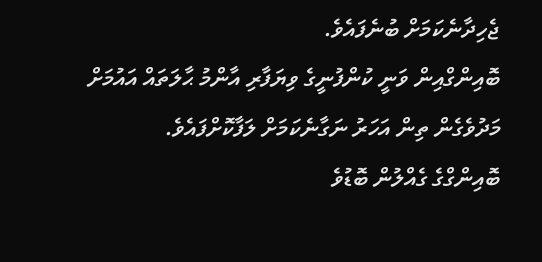ޖެހިދާނެކަމަށް ބުނެފައެވެ.
ބޮއިންގްއިން ވަނީ ކުންފުނީގެ ވިޔަފާރި އާންމު ޙާލަތައް އައުމަށް މަދުވެގެން ތިން އަހަރު ނަގާނެކަމަށް ލަފާކޮށްފައެވެ.
ބޮއިންގްގެ ގެއްލުން ބޮޑުވެ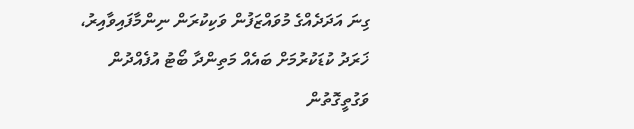ގިނަ އަދަދެއްގެ މުވައްޒަފުން ވަކިކުރަން ނިންމާފައިވާއިރު، ޚަރަދު ކުޑަކުރުމަށް ބައެއް މަތިންދާ ބޯޓު އުފެއްދުން ވަގުތީގޮތުން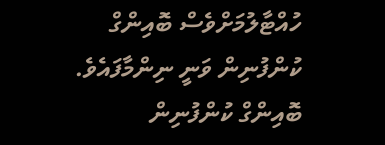ހުއްޓާލުމަށްވެސް ބޮއިންގް ކުންފުނިން ވަނީ ނިންމާފައެވެ. ބޮއިންގް ކުންފުނިން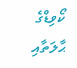ކޯވިޑްގެ ޙާލަތާއި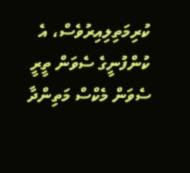ކުރިމަތިލިއިރުވެސް، އެ ކުންފުނީގެ ސެވަން ތީރީ ސެވަން މެކްސް މަތިންދާ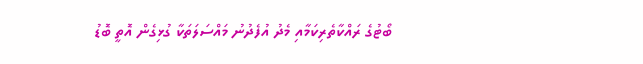ބޯޓުގެ ރައްކާތެރިކަމާއި މެދު އުފެދުނު މައްސަލަތަކާ ގުޅިގެން އޮތީ ބޮޑު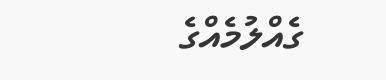ގެއްލުމެއްގެ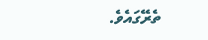ތެރޭގައެވެ.